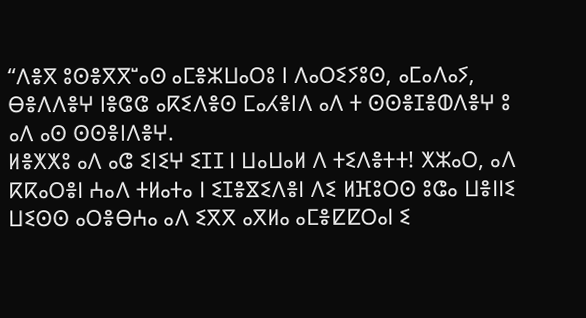“ⴷⴻⴳ ⵓⵙⴻⴳⴳⵯⴰⵙ ⴰⵎⴻⵣⵡⴰⵔⵓ ⵏ ⴷⴰⵔⵉⵢⵓⵙ, ⴰⵎⴰⴷⴰⵢ, ⴱⴻⴷⴷⴻⵖ ⵏⴻⵛⵛ ⴰⴽⵉⴷⴻⵙ ⵎⴰⵃⴻⵏⴷ ⴰⴷ ⵜ ⵙⵙⴻⵊⴻⵀⴷⴻⵖ ⵓ ⴰⴷ ⴰⵙ ⵙⵙⴻⵏⴷⴻⵖ.
ⵍⴻⵅⵅⵓ ⴰⴷ ⴰⵛ ⵉⵏⵉⵖ ⵉⵊⵊ ⵏ ⵡⴰⵡⴰⵍ ⴷ ⵜⵉⴷⴻⵜⵜ! ⵅⵣⴰⵔ, ⴰⴷ ⴽⴽⴰⵔⴻⵏ ⵄⴰⴷ ⵜⵍⴰⵜⴰ ⵏ ⵉⵊⴻⴵⵉⴷⴻⵏ ⴷⵉ ⵍⴼⵓⵔⵙ ⵓⵛⴰ ⵡⴻⵏⵏⵉ ⵡⵉⵙⵙ ⴰⵔⴻⴱⵄⴰ ⴰⴷ ⵉⴳⴳ ⴰⴳⵍⴰ ⴰⵎⴻⵇⵇⵔⴰⵏ ⵉ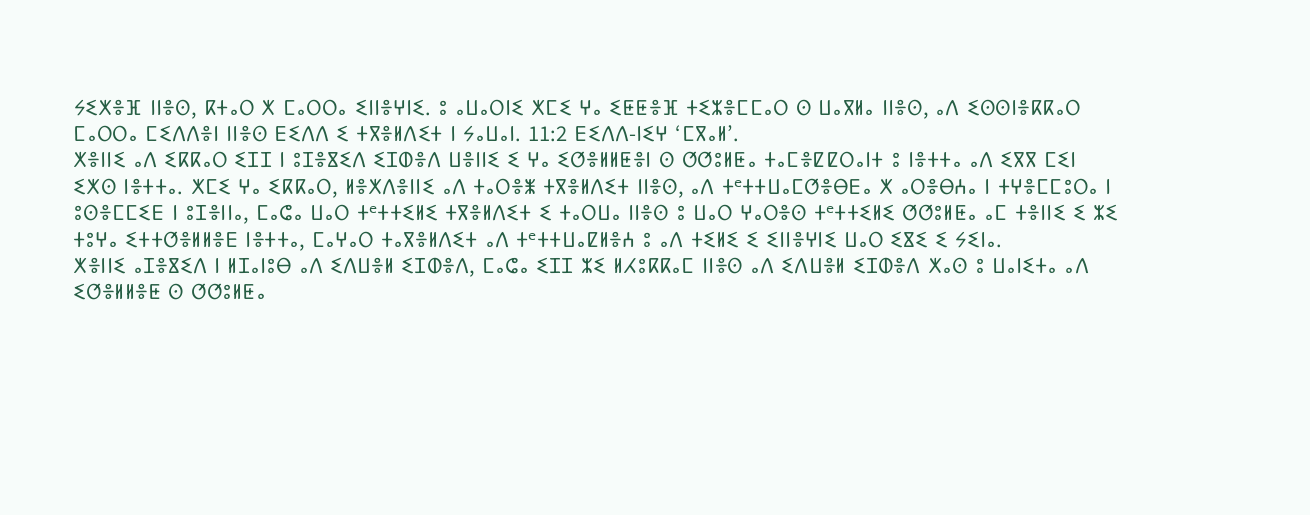ⵢⵉⵅⴻⴼ ⵏⵏⴻⵙ, ⴽⵜⴰⵔ ⵅ ⵎⴰⵔⵔⴰ ⵉⵏⵏⴻⵖⵏⵉ. ⵓ ⴰⵡⴰⵔⵏⵉ ⵅⵎⵉ ⵖⴰ ⵉⵟⵟⴻⴼ ⵜⵉⵣⴻⵎⵎⴰⵔ ⵙ ⵡⴰⴳⵍⴰ ⵏⵏⴻⵙ, ⴰⴷ ⵉⵙⵙⵏⴻⴽⴽⴰⵔ ⵎⴰⵔⵔⴰ ⵎⵉⴷⴷⴻⵏ ⵏⵏⴻⵙ ⴹⵉⴷⴷ ⵉ ⵜⴳⴻⵍⴷⵉⵜ ⵏ ⵢⴰⵡⴰⵏ. 11:2 ⴹⵉⴷⴷ-ⵏⵉⵖ ‘ⵎⴳⴰⵍ’.
ⵅⴻⵏⵏⵉ ⴰⴷ ⵉⴽⴽⴰⵔ ⵉⵊⵊ ⵏ ⵓⵊⴻⴵⵉⴷ ⵉⵊⵀⴻⴷ ⵡⴻⵏⵏⵉ ⵉ ⵖⴰ ⵉⵚⴻⵍⵍⵟⴻⵏ ⵙ ⵚⵚⵓⵍⵟⴰ ⵜⴰⵎⴻⵇⵇⵔⴰⵏⵜ ⵓ ⵏⴻⵜⵜⴰ ⴰⴷ ⵉⴳⴳ ⵎⵉⵏ ⵉⵅⵙ ⵏⴻⵜⵜⴰ. ⵅⵎⵉ ⵖⴰ ⵉⴽⴽⴰⵔ, ⵍⴻⵅⴷⴻⵏⵏⵉ ⴰⴷ ⵜⴰⵔⴻⵥ ⵜⴳⴻⵍⴷⵉⵜ ⵏⵏⴻⵙ, ⴰⴷ ⵜᵉⵜⵜⵡⴰⵎⵚⴻⴱⴹⴰ ⵅ ⴰⵔⴻⴱⵄⴰ ⵏ ⵜⵖⴻⵎⵎⵓⵔⴰ ⵏ ⵓⵙⴻⵎⵎⵉⴹ ⵏ ⵓⵊⴻⵏⵏⴰ, ⵎⴰⵛⴰ ⵡⴰⵔ ⵜᵉⵜⵜⵉⵍⵉ ⵜⴳⴻⵍⴷⵉⵜ ⵉ ⵜⴰⵔⵡⴰ ⵏⵏⴻⵙ ⵓ ⵡⴰⵔ ⵖⴰⵔⴻⵙ ⵜᵉⵜⵜⵉⵍⵉ ⵚⵚⵓⵍⵟⴰ ⴰⵎ ⵜⴻⵏⵏⵉ ⵉ ⵣⵉ ⵜⵓⵖⴰ ⵉⵜⵜⵚⴻⵍⵍⴻⴹ ⵏⴻⵜⵜⴰ, ⵎⴰⵖⴰⵔ ⵜⴰⴳⴻⵍⴷⵉⵜ ⴰⴷ ⵜᵉⵜⵜⵡⴰⵇⵍⴻⵄ ⵓ ⴰⴷ ⵜⵉⵍⵉ ⵉ ⵉⵏⵏⴻⵖⵏⵉ ⵡⴰⵔ ⵉⴵⵉ ⵉ ⵢⵉⵏⴰ.
ⵅⴻⵏⵏⵉ ⴰⵊⴻⴵⵉⴷ ⵏ ⵍⵊⴰⵏⵓⴱ ⴰⴷ ⵉⴷⵡⴻⵍ ⵉⵊⵀⴻⴷ, ⵎⴰⵛⴰ ⵉⵊⵊ ⵣⵉ ⵍⵃⵓⴽⴽⴰⵎ ⵏⵏⴻⵙ ⴰⴷ ⵉⴷⵡⴻⵍ ⵉⵊⵀⴻⴷ ⵅⴰⵙ ⵓ ⵡⴰⵏⵉⵜⴰ ⴰⴷ ⵉⵚⴻⵍⵍⴻⵟ ⵙ ⵚⵚⵓⵍⵟⴰ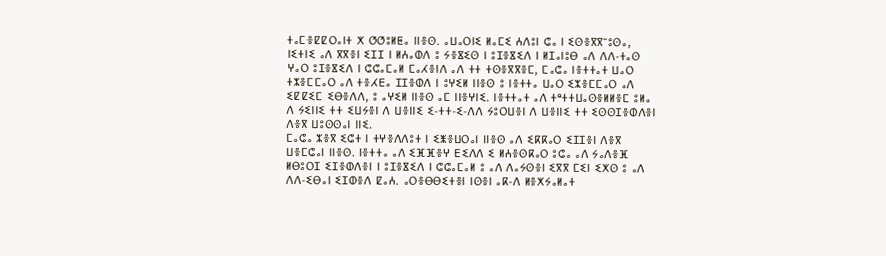ⵜⴰⵎⴻⵇⵇⵔⴰⵏⵜ ⵅ ⵚⵚⵓⵍⵟⴰ ⵏⵏⴻⵙ. ⴰⵡⴰⵔⵏⵉ ⵍⴰⵎⵉ ⵄⴷⵓⵏ ⵛⴰ ⵏ ⵉⵙⴻⴳⴳⵯⵓⵙⴰ, ⵏⵉⵜⵏⵉ ⴰⴷ ⴳⴳⴻⵏ ⵉⵊⵊ ⵏ ⵍⵄⴰⵀⴷ ⵓ ⵢⴻⴵⵉⵙ ⵏ ⵓⵊⴻⴵⵉⴷ ⵏ ⵍⵊⴰⵏⵓⴱ ⴰⴷ ⴷⴷ-ⵜⴰⵙ ⵖⴰⵔ ⵓⵊⴻⴵⵉⴷ ⵏ ⵛⵛⴰⵎⴰⵍ ⵎⴰⵃⴻⵏⴷ ⴰⴷ ⵜⵜ ⵜⵙⴻⴳⴳⴻⵎ, ⵎⴰⵛⴰ ⵏⴻⵜⵜⴰⵜ ⵡⴰⵔ ⵜⵣⴻⵎⵎⴰⵔ ⴰⴷ ⵜⴻⵃⴹⴰ ⵊⵊⴻⵀⴷ ⵏ ⵓⵖⵉⵍ ⵏⵏⴻⵙ ⵓ ⵏⴻⵜⵜⴰ ⵡⴰⵔ ⵉⵣⴻⵎⵎⴰⵔ ⴰⴷ ⵉⵇⵇⵉⵎ ⵉⴱⴻⴷⴷ, ⵓ ⴰⵖⵉⵍ ⵏⵏⴻⵙ ⴰⵎ ⵏⵏⴻⵖⵏⵉ. ⵏⴻⵜⵜⴰⵜ ⴰⴷ ⵜᵉⵜⵜⵡⴰⵙⴻⵍⵍⴻⵎ ⵓⵍⴰ ⴷ ⵢⵉⵏⵏⵉ ⵜⵜ ⵉⵡⵢⴻⵏ ⴷ ⵡⴻⵏⵏⵉ ⵉ-ⵜⵜ-ⵉ-ⴷⴷ ⵢⵓⵔⵡⴻⵏ ⴷ ⵡⴻⵏⵏⵉ ⵜⵜ ⵉⵙⵙⵊⴻⵀⴷⴻⵏ ⴷⴻⴳ ⵡⵓⵙⵙⴰⵏ ⵏⵏⵉ.
ⵎⴰⵛⴰ ⵣⴻⴳ ⵉⵛⵜ ⵏ ⵜⵖⴻⴷⴷⵓⵜ ⵏ ⵉⵥⴻⵡⵔⴰⵏ ⵏⵏⴻⵙ ⴰⴷ ⵉⴽⴽⴰⵔ ⵉⵊⵊⴻⵏ ⴷⴻⴳ ⵡⴻⵎⵛⴰⵏ ⵏⵏⴻⵙ. ⵏⴻⵜⵜⴰ ⴰⴷ ⵉⴼⴼⴻⵖ ⴹⵉⴷⴷ ⵉ ⵍⵄⴻⵙⴽⴰⵔ ⵓⵛⴰ ⴰⴷ ⵢⴰⴷⴻⴼ ⵍⴱⵓⵔⵊ ⵉⵊⴻⵀⴷⴻⵏ ⵏ ⵓⵊⴻⴵⵉⴷ ⵏ ⵛⵛⴰⵎⴰⵍ ⵓ ⴰⴷ ⴷⴰⵢⵙⴻⵏ ⵉⴳⴳ ⵎⵉⵏ ⵉⵅⵙ ⵓ ⴰⴷ ⴷⴷ-ⵉⴱⴰⵏ ⵉⵊⵀⴻⴷ ⵇⴰⵄ. ⴰⵔⴻⴱⴱⵉⵜⴻⵏ ⵏⵙⴻⵏ ⴰⴽ-ⴷ ⵍⴻⵅⵢⴰⵍⴰⵜ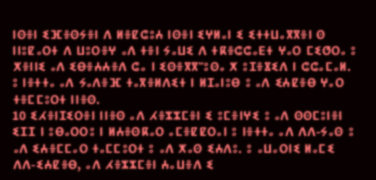ⵏⵙⴻⵏ ⵉⴼⴻⵙⵢⴻⵏ ⴷ ⵍⴻⵇⵛⵓⵄ ⵏⵙⴻⵏ ⵉⵖⵍⴰⵏ ⵉ ⵉⵜⵜⵡⴰⴳⴳⴻⵏ ⵙ ⵏⵏⵓⵇⴰⵔⵜ ⴷ ⵡⵓⵔⴻⵖ ⴰⴷ ⵜⴻⵏ ⵢⴰⵡⵉ ⴷ ⵜⴽⴻⵛⵛⴰⴹⵜ ⵖⴰⵔ ⵎⵉⵚⵔⴰ ⵓ ⵅⴻⵏⵏⵉ ⴰⴷ ⵉⴱⴻⵄⵄⴻⴷ ⵛⴰ ⵏ ⵉⵙⴻⴳⴳⵯⵓⵙⴰ ⵅ ⵓⵊⴻⴵⵉⴷ ⵏ ⵛⵛⴰⵎⴰⵍ. ⵓ ⵏⴻⵜⵜⴰ ⴰⴷ ⵢⴰⴷⴻⴼ ⵜⴰⴳⴻⵍⴷⵉⵜ ⵏ ⵍⵊⴰⵏⵓⴱ ⵓ ⴰⴷ ⵉⵄⵇⴻⴱ ⵖⴰⵔ ⵜⴻⵎⵎⵓⵔⵜ ⵏⵏⴻⵙ.
10 ⵉⵃⴻⵏⵊⵉⵔⴻⵏ ⵏⵏⴻⵙ ⴰⴷ ⵃⴻⵣⵣⵎⴻⵏ ⵉ ⵓⵎⴻⵏⵖⵉ ⵓ ⴰⴷ ⵙⵙⵎⵓⵏⴻⵏ ⵉⵊⵊ ⵏ ⵓⴱⴰⵔⵔⵓ ⵏ ⵍⵄⴻⵙⴽⴰⵔ ⴰⵎⴻⵇⵇⵔⴰⵏ ⵓ ⵏⴻⵜⵜⴰ ⴰⴷ ⴷⴷ-ⵢⴰⵙ ⵓ ⴰⴷ ⵉⵄⴻⵎⵎⴰⵔ ⵜⴰⵎⵎⵓⵔⵜ ⵓ ⴰⴷ ⵅⴰⵙ ⵉⵄⴷⵓ. ⵓ ⴰⵡⴰⵔⵏⵉ ⵍⴰⵎⵉ ⴷⴷ-ⵉⵄⵇⴻⴱ, ⴰⴷ ⵃⴻⵣⵣⵎⴻⵏ ⵄⴰⵡⴻⴷ ⵉ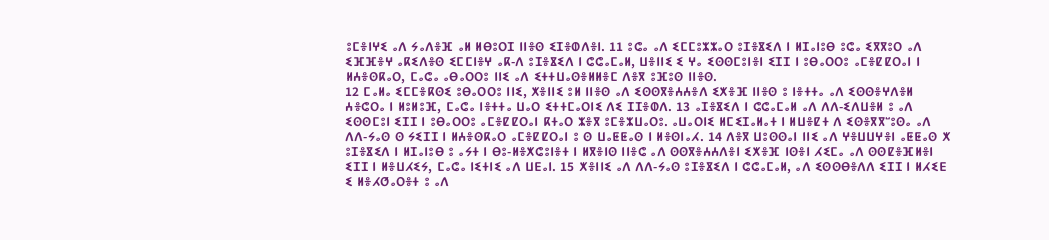ⵓⵎⴻⵏⵖⵉ ⴰⴷ ⵢⴰⴷⴻⴼ ⴰⵍ ⵍⴱⵓⵔⵊ ⵏⵏⴻⵙ ⵉⵊⴻⵀⴷⴻⵏ. 11 ⵓⵛⴰ ⴰⴷ ⵉⵎⵎⵓⵣⵣⴰⵔ ⵓⵊⴻⴵⵉⴷ ⵏ ⵍⵊⴰⵏⵓⴱ ⵓⵛⴰ ⵉⴳⴳⵓⵔ ⴰⴷ ⵉⴼⴼⴻⵖ ⴰⴽⵉⴷⴻⵙ ⵉⵎⵎⵏⴻⵖ ⴰⴽ-ⴷ ⵓⵊⴻⴵⵉⴷ ⵏ ⵛⵛⴰⵎⴰⵍ, ⵡⴻⵏⵏⵉ ⵉ ⵖⴰ ⵉⵙⵙⵎⵓⵏⴻⵏ ⵉⵊⵊ ⵏ ⵓⴱⴰⵔⵔⵓ ⴰⵎⴻⵇⵇⵔⴰⵏ ⵏ ⵍⵄⴻⵙⴽⴰⵔ, ⵎⴰⵛⴰ ⴰⴱⴰⵔⵔⵓ ⵏⵏⵉ ⴰⴷ ⵉⵜⵜⵡⴰⵙⴻⵍⵍⴻⵎ ⴷⴻⴳ ⵓⴼⵓⵙ ⵏⵏⴻⵙ.
12 ⵎⴰⵍⴰ ⵉⵎⵎⴻⴽⵙⵉ ⵓⴱⴰⵔⵔⵓ ⵏⵏⵉ, ⵅⴻⵏⵏⵉ ⵓⵍ ⵏⵏⴻⵙ ⴰⴷ ⵉⵙⵙⴳⴻⵄⵄⴻⴷ ⵉⵅⴻⴼ ⵏⵏⴻⵙ ⵓ ⵏⴻⵜⵜⴰ ⴰⴷ ⵉⵙⵙⴻⵖⴷⴻⵍ ⵄⴻⵛⵔⴰ ⵏ ⵍⵓⵍⵓⴼ, ⵎⴰⵛⴰ ⵏⴻⵜⵜⴰ ⵡⴰⵔ ⵉⵜⵜⵎⴰⵔⵏⵉ ⴷⵉ ⵊⵊⴻⵀⴷ. 13 ⴰⵊⴻⴵⵉⴷ ⵏ ⵛⵛⴰⵎⴰⵍ ⴰⴷ ⴷⴷ-ⵉⴷⵡⴻⵍ ⵓ ⴰⴷ ⵉⵙⵙⵎⵓⵏ ⵉⵊⵊ ⵏ ⵓⴱⴰⵔⵔⵓ ⴰⵎⴻⵇⵇⵔⴰⵏ ⴽⵜⴰⵔ ⵣⴻⴳ ⵓⵎⴻⵣⵡⴰⵔⵓ. ⴰⵡⴰⵔⵏⵉ ⵍⵎⵉⵊⴰⵍⴰⵜ ⵏ ⵍⵡⴻⵇⵜ ⴷ ⵉⵙⴻⴳⴳⵯⵓⵙⴰ ⴰⴷ ⴷⴷ-ⵢⴰⵙ ⵙ ⵢⵉⵊⵊ ⵏ ⵍⵄⴻⵙⴽⴰⵔ ⴰⵎⴻⵇⵇⵔⴰⵏ ⵓ ⵙ ⵡⴰⵟⵟⴰⵙ ⵏ ⵍⴻⵙⵏⴰⵃ. 14 ⴷⴻⴳ ⵡⵓⵙⵙⴰⵏ ⵏⵏⵉ ⴰⴷ ⵖⴻⵡⵡⵖⴻⵏ ⴰⵟⵟⴰⵙ ⵅ ⵓⵊⴻⴵⵉⴷ ⵏ ⵍⵊⴰⵏⵓⴱ ⵓ ⴰⵢⵜ ⵏ ⴱⵓ-ⵍⴻⵅⵛⵓⵏⴻⵜ ⵏ ⵍⴳⴻⵏⵙ ⵏⵏⴻⵛ ⴰⴷ ⵙⵙⴳⴻⵄⵄⴷⴻⵏ ⵉⵅⴻⴼ ⵏⵙⴻⵏ ⵃⵉⵎⴰ ⴰⴷ ⵙⵙⵇⴻⴼⵍⴻⵏ ⵉⵊⵊ ⵏ ⵍⴻⵡⵃⵉⵢ, ⵎⴰⵛⴰ ⵏⵉⵜⵏⵉ ⴰⴷ ⵡⴹⴰⵏ. 15 ⵅⴻⵏⵏⵉ ⴰⴷ ⴷⴷ-ⵢⴰⵙ ⵓⵊⴻⴵⵉⴷ ⵏ ⵛⵛⴰⵎⴰⵍ, ⴰⴷ ⵉⵙⵙⴱⴻⴷⴷ ⵉⵊⵊ ⵏ ⵍⵃⵉⴹ ⵉ ⵍⴻⵃⵚⴰⵔⴻⵜ ⵓ ⴰⴷ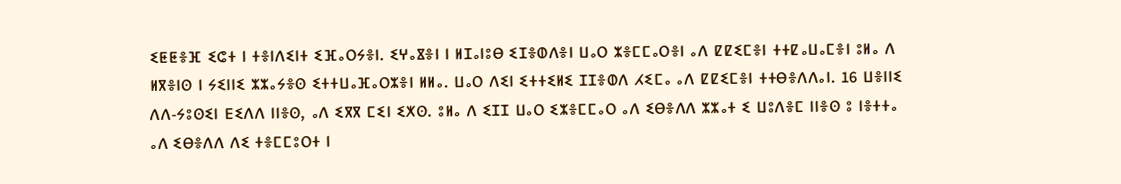ⵉⵟⵟⴻⴼ ⵉⵛⵜ ⵏ ⵜⴻⵏⴷⵉⵏⵜ ⵉⴼⴰⵔⵢⴻⵏ. ⵉⵖⴰⴵⴻⵏ ⵏ ⵍⵊⴰⵏⵓⴱ ⵉⵊⴻⵀⴷⴻⵏ ⵡⴰⵔ ⵣⴻⵎⵎⴰⵔⴻⵏ ⴰⴷ ⵇⵇⵉⵎⴻⵏ ⵜⵜⵇⴰⵡⴰⵎⴻⵏ ⵓⵍⴰ ⴷ ⵍⴳⴻⵏⵙ ⵏ ⵢⵉⵏⵏⵉ ⵣⵣⴰⵢⴻⵙ ⵉⵜⵜⵡⴰⴼⴰⵔⵣⴻⵏ ⵍⵍⴰ. ⵡⴰⵔ ⴷⵉⵏ ⵉⵜⵜⵉⵍⵉ ⵊⵊⴻⵀⴷ ⵃⵉⵎⴰ ⴰⴷ ⵇⵇⵉⵎⴻⵏ ⵜⵜⴱⴻⴷⴷⴰⵏ. 16 ⵡⴻⵏⵏⵉ ⴷⴷ-ⵢⵓⵙⵉⵏ ⴹⵉⴷⴷ ⵏⵏⴻⵙ, ⴰⴷ ⵉⴳⴳ ⵎⵉⵏ ⵉⵅⵙ. ⵓⵍⴰ ⴷ ⵉⵊⵊ ⵡⴰⵔ ⵉⵣⴻⵎⵎⴰⵔ ⴰⴷ ⵉⴱⴻⴷⴷ ⵣⵣⴰⵜ ⵉ ⵡⵓⴷⴻⵎ ⵏⵏⴻⵙ ⵓ ⵏⴻⵜⵜⴰ ⴰⴷ ⵉⴱⴻⴷⴷ ⴷⵉ ⵜⴻⵎⵎⵓⵔⵜ ⵏ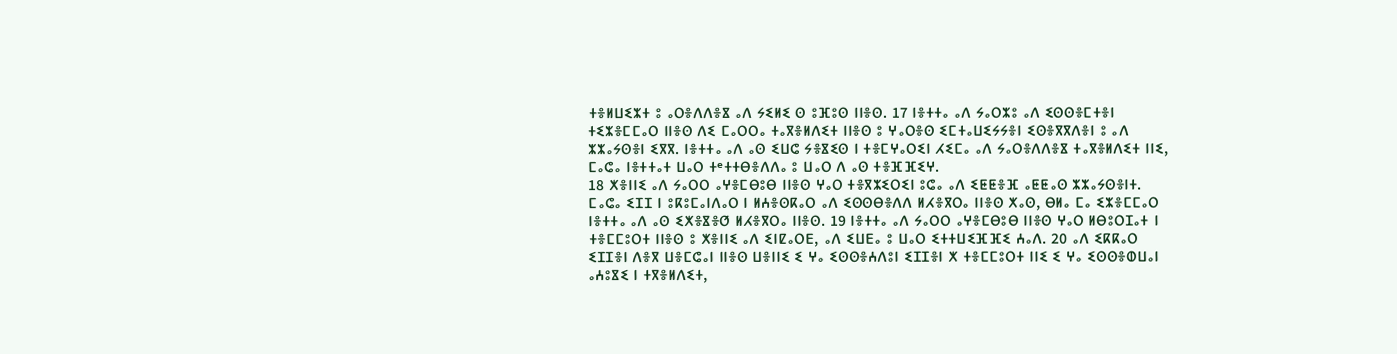ⵜⴻⵍⵡⵉⵣⵜ ⵓ ⴰⵔⴻⴷⴷⴻⴵ ⴰⴷ ⵢⵉⵍⵉ ⵙ ⵓⴼⵓⵙ ⵏⵏⴻⵙ. 17 ⵏⴻⵜⵜⴰ ⴰⴷ ⵢⴰⵔⵣⵓ ⴰⴷ ⵉⵙⵙⴻⵎⵜⴻⵏ ⵜⵉⵣⴻⵎⵎⴰⵔ ⵏⵏⴻⵙ ⴷⵉ ⵎⴰⵔⵔⴰ ⵜⴰⴳⴻⵍⴷⵉⵜ ⵏⵏⴻⵙ ⵓ ⵖⴰⵔⴻⵙ ⵉⵎⵜⴰⵡⵉⵢⵢⴻⵏ ⵉⵙⴻⴳⴳⴷⴻⵏ ⵓ ⴰⴷ ⵣⵣⴰⵢⵙⴻⵏ ⵉⴳⴳ. ⵏⴻⵜⵜⴰ ⴰⴷ ⴰⵙ ⵉⵡⵛ ⵢⴻⴵⵉⵙ ⵏ ⵜⴻⵎⵖⴰⵔⵉⵏ ⵃⵉⵎⴰ ⴰⴷ ⵢⴰⵔⴻⴷⴷⴻⴵ ⵜⴰⴳⴻⵍⴷⵉⵜ ⵏⵏⵉ, ⵎⴰⵛⴰ ⵏⴻⵜⵜⴰⵜ ⵡⴰⵔ ⵜᵉⵜⵜⴱⴻⴷⴷⴰ ⵓ ⵡⴰⵔ ⴷ ⴰⵙ ⵜⴻⴼⴼⵉⵖ.
18 ⵅⴻⵏⵏⵉ ⴰⴷ ⵢⴰⵔⵔ ⴰⵖⴻⵎⴱⵓⴱ ⵏⵏⴻⵙ ⵖⴰⵔ ⵜⴻⴳⵣⵉⵔⵉⵏ ⵓⵛⴰ ⴰⴷ ⵉⵟⵟⴻⴼ ⴰⵟⵟⴰⵙ ⵣⵣⴰⵢⵙⴻⵏⵜ. ⵎⴰⵛⴰ ⵉⵊⵊ ⵏ ⵓⴽⵓⵎⴰⵏⴷⴰⵔ ⵏ ⵍⵄⴻⵙⴽⴰⵔ ⴰⴷ ⵉⵙⵙⴱⴻⴷⴷ ⵍⵃⴻⴳⵔⴰ ⵏⵏⴻⵙ ⵅⴰⵙ, ⴱⵍⴰ ⵎⴰ ⵉⵣⴻⵎⵎⴰⵔ ⵏⴻⵜⵜⴰ ⴰⴷ ⴰⵙ ⵉⵅⴻⴵⴻⵚ ⵍⵃⴻⴳⵔⴰ ⵏⵏⴻⵙ. 19 ⵏⴻⵜⵜⴰ ⴰⴷ ⵢⴰⵔⵔ ⴰⵖⴻⵎⴱⵓⴱ ⵏⵏⴻⵙ ⵖⴰⵔ ⵍⴱⵓⵔⵊⴰⵜ ⵏ ⵜⴻⵎⵎⵓⵔⵜ ⵏⵏⴻⵙ ⵓ ⵅⴻⵏⵏⵉ ⴰⴷ ⵉⵏⵇⴰⵔⴹ, ⴰⴷ ⵉⵡⴹⴰ ⵓ ⵡⴰⵔ ⵉⵜⵜⵡⵉⴼⴼⵉ ⵄⴰⴷ. 20 ⴰⴷ ⵉⴽⴽⴰⵔ ⵉⵊⵊⴻⵏ ⴷⴻⴳ ⵡⴻⵎⵛⴰⵏ ⵏⵏⴻⵙ ⵡⴻⵏⵏⵉ ⵉ ⵖⴰ ⵉⵙⵙⴻⵄⴷⵓⵏ ⵉⵊⵊⴻⵏ ⵅ ⵜⴻⵎⵎⵓⵔⵜ ⵏⵏⵉ ⵉ ⵖⴰ ⵉⵙⵙⴻⵀⵡⴰⵏ ⴰⵄⵓⴵⵉ ⵏ ⵜⴳⴻⵍⴷⵉⵜ,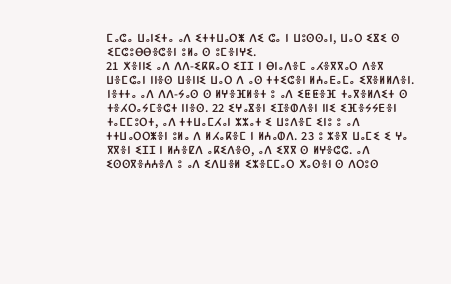ⵎⴰⵛⴰ ⵡⴰⵏⵉⵜⴰ ⴰⴷ ⵉⵜⵜⵡⴰⵔⵥ ⴷⵉ ⵛⴰ ⵏ ⵡⵓⵙⵙⴰⵏ, ⵡⴰⵔ ⵉⴵⵉ ⵙ ⵉⵎⵛⵓⴱⴱⴻⵛⴻⵏ ⵓⵍⴰ ⵙ ⵓⵎⴻⵏⵖⵉ.
21 ⵅⴻⵏⵏⵉ ⴰⴷ ⴷⴷ-ⵉⴽⴽⴰⵔ ⵉⵊⵊ ⵏ ⴱⵏⴰⴷⴻⵎ ⴰⵃⴻⴳⴳⴰⵔ ⴷⴻⴳ ⵡⴻⵎⵛⴰⵏ ⵏⵏⴻⵙ ⵡⴻⵏⵏⵉ ⵡⴰⵔ ⴷ ⴰⵙ ⵜⵜⵉⵛⴻⵏ ⵍⵄⴰⴹⴰⵎⴰ ⵉⴳⴻⵍⵍⴷⴻⵏ. ⵏⴻⵜⵜⴰ ⴰⴷ ⴷⴷ-ⵢⴰⵙ ⵙ ⵍⵖⴻⴼⵍⴻⵜ ⵓ ⴰⴷ ⵉⵟⵟⴻⴼ ⵜⴰⴳⴻⵍⴷⵉⵜ ⵙ ⵜⴻⵃⵔⴰⵢⵎⴻⵛⵜ ⵏⵏⴻⵙ. 22 ⵉⵖⴰⴵⴻⵏ ⵉⵊⴻⵀⴷⴻⵏ ⵏⵏⵉ ⵉⴼⴻⵢⵢⴹⴻⵏ ⵜⴰⵎⵎⵓⵔⵜ, ⴰⴷ ⵜⵜⵡⴰⵎⵃⴰⵏ ⵣⵣⴰⵜ ⵉ ⵡⵓⴷⴻⵎ ⵉⵏⵓ ⵓ ⴰⴷ ⵜⵜⵡⴰⵔⵔⵥⴻⵏ ⵓⵍⴰ ⴷ ⵍⵃⴰⴽⴻⵎ ⵏ ⵍⵄⴰⵀⴷ. 23 ⵓ ⵣⴻⴳ ⵡⴰⵎⵉ ⵉ ⵖⴰ ⴳⴳⴻⵏ ⵉⵊⵊ ⵏ ⵍⵄⴻⵇⴷ ⴰⴽⵉⴷⴻⵙ, ⴰⴷ ⵉⴳⴳ ⵙ ⵍⵖⴻⵛⵛ. ⴰⴷ ⵉⵙⵙⴳⴻⵄⵄⴻⴷ ⵓ ⴰⴷ ⵉⴷⵡⴻⵍ ⵉⵣⴻⵎⵎⴰⵔ ⵅⴰⵙⴻⵏ ⵙ ⴷⵔⵓⵙ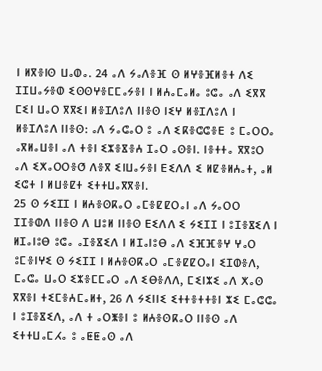ⵏ ⵍⴳⴻⵏⵙ ⵡⴰⵀⴰ. 24 ⴰⴷ ⵢⴰⴷⴻⴼ ⵙ ⵍⵖⴻⴼⵍⴻⵜ ⴷⵉ ⵊⵊⵡⴰⵢⴻⵀ ⵉⵙⵙⵖⴻⵎⵎⴰⵢⴻⵏ ⵏ ⵍⵄⴰⵎⴰⵍⴰ ⵓⵛⴰ ⴰⴷ ⵉⴳⴳ ⵎⵉⵏ ⵡⴰⵔ ⴳⴳⵉⵏ ⵍⴻⵊⴷⵓⴷ ⵏⵏⴻⵙ ⵏⵉⵖ ⵍⴻⵊⴷⵓⴷ ⵏ ⵍⴻⵊⴷⵓⴷ ⵏⵏⴻⵙ: ⴰⴷ ⵢⴰⵛⴰⵔ ⵓ ⴰⴷ ⵉⴽⴻⵛⵛⴻⴹ ⵓ ⵎⴰⵔⵔⴰ ⴰⴳⵍⴰⵡⴻⵏ ⴰⴷ ⵜⴻⵏ ⵉⵣⴻⴵⴻⵄ ⵊⴰⵔ ⴰⵙⴻⵏ. ⵏⴻⵜⵜⴰ ⴳⴳⵓⵔ ⴰⴷ ⵉⵅⴰⵔⵔⴻⵚ ⴷⴻⴳ ⵉⵏⵡⴰⵢⴻⵏ ⴹⵉⴷⴷ ⵉ ⵍⵇⴻⵍⵄⴰⵜ, ⴰⵍ ⵉⵛⵜ ⵏ ⵍⵡⴻⵇⵜ ⵉⵜⵜⵡⴰⴳⴳⴻⵏ.
25 ⵙ ⵢⵉⵊⵊ ⵏ ⵍⵄⴻⵙⴽⴰⵔ ⴰⵎⴻⵇⵇⵔⴰⵏ ⴰⴷ ⵢⴰⵔⵔ ⵊⵊⴻⵀⴷ ⵏⵏⴻⵙ ⴷ ⵡⵓⵍ ⵏⵏⴻⵙ ⴹⵉⴷⴷ ⵉ ⵢⵉⵊⵊ ⵏ ⵓⵊⴻⴵⵉⴷ ⵏ ⵍⵊⴰⵏⵓⴱ ⵓⵛⴰ ⴰⵊⴻⴵⵉⴷ ⵏ ⵍⵊⴰⵏⵓⴱ ⴰⴷ ⵉⴼⴼⴻⵖ ⵖⴰⵔ ⵓⵎⴻⵏⵖⵉ ⵙ ⵢⵉⵊⵊ ⵏ ⵍⵄⴻⵙⴽⴰⵔ ⴰⵎⴻⵇⵇⵔⴰⵏ ⵉⵊⵀⴻⴷ, ⵎⴰⵛⴰ ⵡⴰⵔ ⵉⵣⴻⵎⵎⴰⵔ ⴰⴷ ⵉⴱⴻⴷⴷ, ⵎⵉⵏⵣⵉ ⴰⴷ ⵅⴰⵙ ⴳⴳⴻⵏ ⵜⵉⵎⴻⵄⵎⴰⵍⵜ, 26 ⴷ ⵢⵉⵏⵏⵉ ⵉⵜⵜⴻⵜⵜⴻⵏ ⵣⵉ ⵎⴰⵛⵛⴰ ⵏ ⵓⵊⴻⴵⵉⴷ, ⴰⴷ ⵜ ⴰⵔⵥⴻⵏ ⵓ ⵍⵄⴻⵙⴽⴰⵔ ⵏⵏⴻⵙ ⴰⴷ ⵉⵜⵜⵡⴰⵎⵃⴰ ⵓ ⴰⵟⵟⴰⵙ ⴰⴷ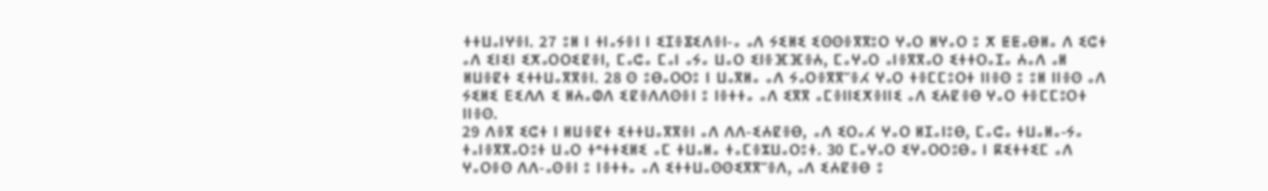ⵜⵜⵡⴰⵏⵖⴻⵏ. 27 ⵓⵍ ⵏ ⵜⵏⴰⵢⴻⵏ ⵏ ⵉⵊⴻⴵⵉⴷⴻⵏ-ⴰ ⴰⴷ ⵢⵉⵍⵉ ⵉⵙⵙⴻⴳⴳⵓⵔ ⵖⴰⵔ ⵍⵖⴰⵔ ⵓ ⵅ ⵟⵟⴰⴱⵍⴰ ⴷ ⵉⵛⵜ ⴰⴷ ⵉⵏⵉⵏ ⵉⵅⴰⵔⵔⵉⵇⴻⵏ, ⵎⴰⵛⴰ ⵎⴰⵏ ⴰⵢⴰ ⵡⴰⵔ ⵉⵏⴻⴼⴼⴻⵄ, ⵎⴰⵖⴰⵔ ⴰⵏⴻⴳⴳⴰⵔ ⵉⵜⵜⵔⴰⵊⴰ ⵄⴰⴷ ⴰⵍ ⵍⵡⴻⵇⵜ ⵉⵜⵜⵡⴰⴳⴳⴻⵏ. 28 ⵙ ⵓⴱⴰⵔⵔⵓ ⵏ ⵡⴰⴳⵍⴰ ⴰⴷ ⵢⴰⵔⴻⴳⴳⵯⴻⵃ ⵖⴰⵔ ⵜⴻⵎⵎⵓⵔⵜ ⵏⵏⴻⵙ ⵓ ⵓⵍ ⵏⵏⴻⵙ ⴰⴷ ⵢⵉⵍⵉ ⴹⵉⴷⴷ ⵉ ⵍⵄⴰⵀⴷ ⵉⵇⴻⴷⴷⵙⴻⵏ ⵓ ⵏⴻⵜⵜⴰ ⴰⴷ ⵉⴳⴳ ⴰⵎⴻⵏⵏⵉⵅⴻⵏⵏⵉ ⴰⴷ ⵉⵄⵇⴻⴱ ⵖⴰⵔ ⵜⴻⵎⵎⵓⵔⵜ ⵏⵏⴻⵙ.
29 ⴷⴻⴳ ⵉⵛⵜ ⵏ ⵍⵡⴻⵇⵜ ⵉⵜⵜⵡⴰⴳⴳⴻⵏ ⴰⴷ ⴷⴷ-ⵉⵄⵇⴻⴱ, ⴰⴷ ⵉⵔⴰⵃ ⵖⴰⵔ ⵍⵊⴰⵏⵓⴱ, ⵎⴰⵛⴰ ⵜⵡⴰⵍⴰ-ⵢⴰ ⵜⴰⵏⴻⴳⴳⴰⵔⵓⵜ ⵡⴰⵔ ⵜᵉⵜⵜⵉⵍⵉ ⴰⵎ ⵜⵡⴰⵍⴰ ⵜⴰⵎⴻⵣⵡⴰⵔⵓⵜ. 30 ⵎⴰⵖⴰⵔ ⵉⵖⴰⵔⵔⵓⴱⴰ ⵏ ⴽⵉⵜⵜⵉⵎ ⴰⴷ ⵖⴰⵔⴻⵙ ⴷⴷ-ⴰⵙⴻⵏ ⵓ ⵏⴻⵜⵜⴰ ⴰⴷ ⵉⵜⵜⵡⴰⵙⵙⵉⴳⴳⵯⴻⴷ, ⴰⴷ ⵉⵄⵇⴻⴱ ⵓ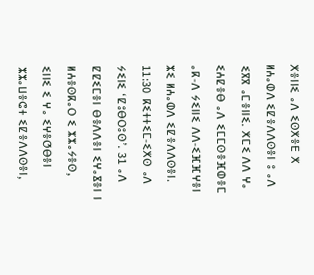ⵅⴻⵏⵏⵉ ⴰⴷ ⵉⵙⵅⴻⴹ ⵅ ⵍⵄⴰⵀⴷ ⵉⵇⴻⴷⴷⵙⴻⵏ ⵓ ⴰⴷ ⵉⴳⴳ ⴰⵎⴻⵏⵏⵉ. ⵅⵎⵉ ⴷⴷ ⵖⴰ ⵉⵄⵇⴻⴱ ⴰⴷ ⵉⵎⵎⵙⴻⴼⵀⴻⵎ ⴰⴽ-ⴷ ⵢⵉⵏⵏⵉ ⴷⴷ-ⵉⴼⴼⵖⴻⵏ ⵣⵉ ⵍⵄⴰⵀⴷ ⵉⵇⴻⴷⴷⵙⴻⵏ. 11:30 ⴽⵉⵜⵜⵉⵎ-ⵉⵅⵙ ⴰⴷ ⵢⵉⵏⵉ ‘ⵇⵓⴱⵔⵓⵙ’. 31 ⴰⴷ ⵇⵇⵉⵎⴻⵏ ⴱⴻⴷⴷⴻⵏ ⵉⵖⴰⴵⴻⵏ ⵏ ⵍⵄⴻⵙⴽⴰⵔ ⵉ ⵣⵣⴰⵢⴻⵙ, ⵉⵏⵏⵉ ⵉ ⵖⴰ ⵉⵖⴻⵚⴱⴻⵏ ⵣⵣⴰⵡⴻⵛⵜ ⵉⵇⴻⴷⴷⵙⴻⵏ,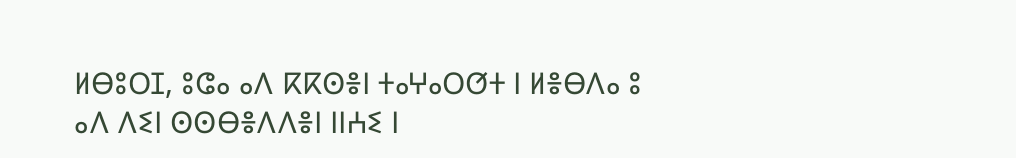ⵍⴱⵓⵔⵊ, ⵓⵛⴰ ⴰⴷ ⴽⴽⵙⴻⵏ ⵜⴰⵖⴰⵔⵚⵜ ⵏ ⵍⴻⴱⴷⴰ ⵓ ⴰⴷ ⴷⵉⵏ ⵙⵙⴱⴻⴷⴷⴻⵏ ⵏⵏⵄⵉ ⵏ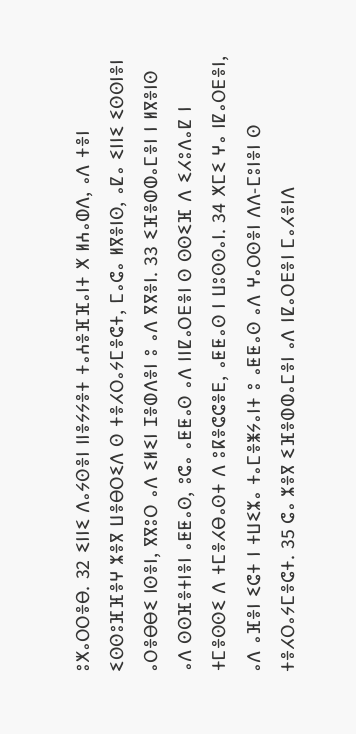ⵓⵅⴰⵔⵔⴻⴱ. 32 ⵉⵏⵏⵉ ⴷⴰⵢⵙⴻⵏ ⵏⵏⴻⵢⵢⴻⵜ ⵜⴰⵄⴻⴼⴼⴰⵏⵜ ⵅ ⵍⵄⴰⵀⴷ, ⴰⴷ ⵜⴻⵏ ⵉⵙⵙⵓⴼⴼⴻⵖ ⵣⴻⴳ ⵡⴻⴱⵔⵉⴷ ⵙ ⵜⴻⵃⵔⴰⵢⵎⴻⵛⵜ, ⵎⴰⵛⴰ ⵍⴳⴻⵏⵙ, ⴰⵇⴰ ⵉⵏⵏⵉ ⵉⵙⵙⵏⴻⵏ ⴰⵔⴻⴱⴱⵉ ⵏⵙⴻⵏ, ⴳⴳⵓⵔ ⴰⴷ ⵉⵍⵉⵏ ⵊⴻⵀⴷⴻⵏ ⵓ ⴰⴷ ⴳⴳⴻⵏ. 33 ⵉⴼⴻⵀⵀⴰⵎⴻⵏ ⵏ ⵍⴳⴻⵏⵙ ⴰⴷ ⵙⵙⴼⴻⵜⵏⴻⵏ ⴰⵟⵟⴰⵙ, ⵓⵛⴰ ⴰⵟⵟⴰⵙ ⴰⴷ ⵏⵏⵇⴰⵔⴹⴻⵏ ⵙ ⵙⵙⵉⴼ ⴷ ⵉⵃⵓⴷⴰⵇ ⵏ ⵜⵎⴻⵙⵙⵉ ⴷ ⵜⵎⴻⵃⴱⴰⵙⵜ ⴷ ⵓⴽⴻⵛⵛⴻⴹ, ⴰⵟⵟⴰⵙ ⵏ ⵡⵓⵙⵙⴰⵏ. 34 ⵅⵎⵉ ⵖⴰ ⵏⵇⴰⵔⴹⴻⵏ, ⴰⴷ ⴰⴼⴻⵏ ⵉⵛⵜ ⵏ ⵜⵡⵉⵣⴰ ⵜⴰⵎⴻⵥⵢⴰⵏⵜ ⵓ ⴰⵟⵟⴰⵙ ⴰⴷ ⵖⴰⵔⵙⴻⵏ ⴷⴷ-ⵎⵓⵏⴻⵏ ⵙ ⵜⴻⵃⵔⴰⵢⵎⴻⵛⵜ. 35 ⵛⴰ ⵣⴻⴳ ⵉⴼⴻⵀⵀⴰⵎⴻⵏ ⴰⴷ ⵏⵇⴰⵔⴹⴻⵏ ⵎⴰⵃⴻⵏⴷ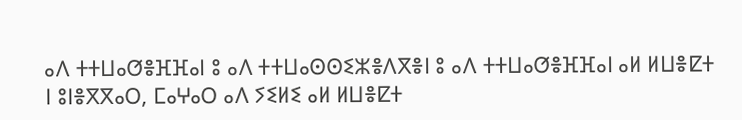ⴰⴷ ⵜⵜⵡⴰⵚⴻⴼⴼⴰⵏ ⵓ ⴰⴷ ⵜⵜⵡⴰⵙⵙⵉⵣⴻⴷⴳⴻⵏ ⵓ ⴰⴷ ⵜⵜⵡⴰⵚⴻⴼⴼⴰⵏ ⴰⵍ ⵍⵡⴻⵇⵜ ⵏ ⵓⵏⴻⴳⴳⴰⵔ, ⵎⴰⵖⴰⵔ ⴰⴷ ⵢⵉⵍⵉ ⴰⵍ ⵍⵡⴻⵇⵜ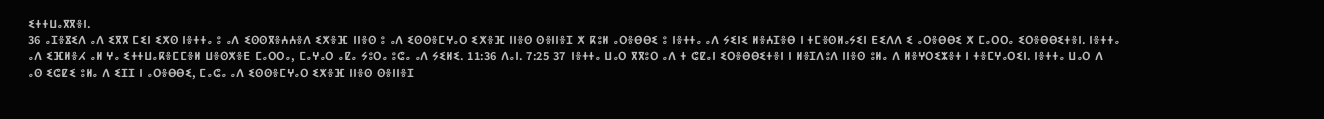ⵉⵜⵜⵡⴰⴳⴳⴻⵏ.
36 ⴰⵊⴻⴵⵉⴷ ⴰⴷ ⵉⴳⴳ ⵎⵉⵏ ⵉⵅⵙ ⵏⴻⵜⵜⴰ ⵓ ⴰⴷ ⵉⵙⵙⴳⴻⵄⵄⴻⴷ ⵉⵅⴻⴼ ⵏⵏⴻⵙ ⵓ ⴰⴷ ⵉⵙⵙⴻⵎⵖⴰⵔ ⵉⵅⴻⴼ ⵏⵏⴻⵙ ⵙⴻⵏⵏⴻⵊ ⵅ ⴽⵓⵍ ⴰⵔⴻⴱⴱⵉ ⵓ ⵏⴻⵜⵜⴰ ⴰⴷ ⵢⵉⵏⵉ ⵍⴻⵄⵊⴻⴱ ⵏ ⵜⵎⴻⵙⵍⴰⵢⵉⵏ ⴹⵉⴷⴷ ⵉ ⴰⵔⴻⴱⴱⵉ ⵅ ⵎⴰⵔⵔⴰ ⵉⵔⴻⴱⴱⵉⵜⴻⵏ. ⵏⴻⵜⵜⴰ ⴰⴷ ⵉⴼⵍⴻⵃ ⴰⵍ ⵖⴰ ⵉⵜⵜⵡⴰⴽⴻⵎⵎⴻⵍ ⵡⴻⵙⵅⴻⴹ ⵎⴰⵔⵔⴰ, ⵎⴰⵖⴰⵔ ⴰⵇⴰ ⵢⵓⵔⴰ ⵓⵛⴰ ⴰⴷ ⵢⵉⵍⵉ. 11:36 ⴷⴰⵏ. 7:25 37 ⵏⴻⵜⵜⴰ ⵡⴰⵔ ⴳⴳⵓⵔ ⴰⴷ ⵜ ⵛⵇⴰⵏ ⵉⵔⴻⴱⴱⵉⵜⴻⵏ ⵏ ⵍⴻⵊⴷⵓⴷ ⵏⵏⴻⵙ ⵓⵍⴰ ⴷ ⵍⴻⵖⵔⵉⵣⴻⵜ ⵏ ⵜⴻⵎⵖⴰⵔⵉⵏ. ⵏⴻⵜⵜⴰ ⵡⴰⵔ ⴷ ⴰⵙ ⵉⵛⵇⵉ ⵓⵍⴰ ⴷ ⵉⵊⵊ ⵏ ⴰⵔⴻⴱⴱⵉ, ⵎⴰⵛⴰ ⴰⴷ ⵉⵙⵙⴻⵎⵖⴰⵔ ⵉⵅⴻⴼ ⵏⵏⴻⵙ ⵙⴻⵏⵏⴻⵊ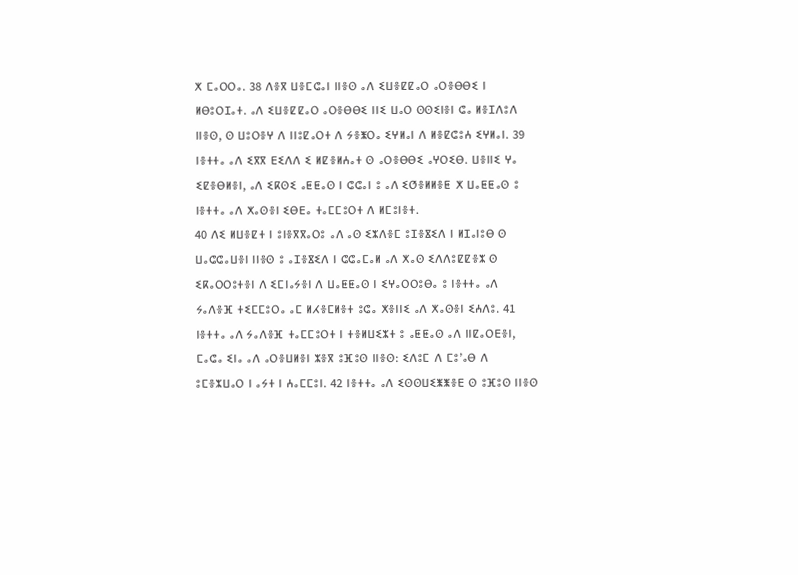ⵅ ⵎⴰⵔⵔⴰ. 38 ⴷⴻⴳ ⵡⴻⵎⵛⴰⵏ ⵏⵏⴻⵙ ⴰⴷ ⵉⵡⴻⵇⵇⴰⵔ ⴰⵔⴻⴱⴱⵉ ⵏ ⵍⴱⵓⵔⵊⴰⵜ. ⴰⴷ ⵉⵡⴻⵇⵇⴰⵔ ⴰⵔⴻⴱⴱⵉ ⵏⵏⵉ ⵡⴰⵔ ⵙⵙⵉⵏⴻⵏ ⵛⴰ ⵍⴻⵊⴷⵓⴷ ⵏⵏⴻⵙ, ⵙ ⵡⵓⵔⴻⵖ ⴷ ⵏⵏⵓⵇⴰⵔⵜ ⴷ ⵢⴻⵥⵔⴰ ⵉⵖⵍⴰⵏ ⴷ ⵍⴻⵇⵛⵓⵄ ⵉⵖⵍⴰⵏ. 39 ⵏⴻⵜⵜⴰ ⴰⴷ ⵉⴳⴳ ⴹⵉⴷⴷ ⵉ ⵍⵇⴻⵍⵄⴰⵜ ⵙ ⴰⵔⴻⴱⴱⵉ ⴰⵖⵔⵉⴱ. ⵡⴻⵏⵏⵉ ⵖⴰ ⵉⵇⴻⴱⵍⴻⵏ, ⴰⴷ ⵉⴽⵙⵉ ⴰⵟⵟⴰⵙ ⵏ ⵛⵛⴰⵏ ⵓ ⴰⴷ ⵉⵚⴻⵍⵍⴻⵟ ⵅ ⵡⴰⵟⵟⴰⵙ ⵓ ⵏⴻⵜⵜⴰ ⴰⴷ ⵅⴰⵙⴻⵏ ⵉⴱⴹⴰ ⵜⴰⵎⵎⵓⵔⵜ ⴷ ⵍⵎⵓⵏⴻⵜ.
40 ⴷⵉ ⵍⵡⴻⵇⵜ ⵏ ⵓⵏⴻⴳⴳⴰⵔⵓ ⴰⴷ ⴰⵙ ⵉⵣⴷⴻⵎ ⵓⵊⴻⴵⵉⴷ ⵏ ⵍⵊⴰⵏⵓⴱ ⵙ ⵡⴰⵛⵛⴰⵡⴻⵏ ⵏⵏⴻⵙ ⵓ ⴰⵊⴻⴵⵉⴷ ⵏ ⵛⵛⴰⵎⴰⵍ ⴰⴷ ⵅⴰⵙ ⵉⴷⴷⵓⵇⵇⴻⵣ ⵙ ⵉⴽⴰⵔⵔⵓⵜⴻⵏ ⴷ ⵉⵎⵏⴰⵢⴻⵏ ⴷ ⵡⴰⵟⵟⴰⵙ ⵏ ⵉⵖⴰⵔⵔⵓⴱⴰ ⵓ ⵏⴻⵜⵜⴰ ⴰⴷ ⵢⴰⴷⴻⴼ ⵜⵉⵎⵎⵓⵔⴰ ⴰⵎ ⵍⵃⴻⵎⵍⴻⵜ ⵓⵛⴰ ⵅⴻⵏⵏⵉ ⴰⴷ ⵅⴰⵙⴻⵏ ⵉⵄⴷⵓ. 41 ⵏⴻⵜⵜⴰ ⴰⴷ ⵢⴰⴷⴻⴼ ⵜⴰⵎⵎⵓⵔⵜ ⵏ ⵜⴻⵍⵡⵉⵣⵜ ⵓ ⴰⵟⵟⴰⵙ ⴰⴷ ⵏⵏⵇⴰⵔⴹⴻⵏ, ⵎⴰⵛⴰ ⵉⵏⴰ ⴰⴷ ⴰⵔⴻⵡⵍⴻⵏ ⵣⴻⴳ ⵓⴼⵓⵙ ⵏⵏⴻⵙ: ⵉⴷⵓⵎ ⴷ ⵎⵓ’ⴰⴱ ⴷ ⵓⵎⴻⵣⵡⴰⵔ ⵏ ⴰⵢⵜ ⵏ ⵄⴰⵎⵎⵓⵏ. 42 ⵏⴻⵜⵜⴰ ⴰⴷ ⵉⵙⵙⵡⵉⵥⵥⴻⴹ ⵙ ⵓⴼⵓⵙ ⵏⵏⴻⵙ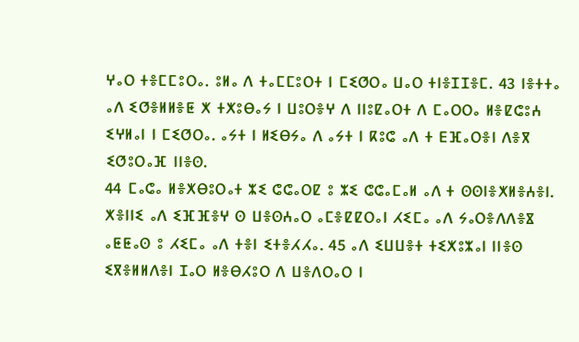ⵖⴰⵔ ⵜⴻⵎⵎⵓⵔⴰ. ⵓⵍⴰ ⴷ ⵜⴰⵎⵎⵓⵔⵜ ⵏ ⵎⵉⵚⵔⴰ ⵡⴰⵔ ⵜⵏⴻⵊⵊⴻⵎ. 43 ⵏⴻⵜⵜⴰ ⴰⴷ ⵉⵚⴻⵍⵍⴻⵟ ⵅ ⵜⵅⵓⴱⴰⵢ ⵏ ⵡⵓⵔⴻⵖ ⴷ ⵏⵏⵓⵇⴰⵔⵜ ⴷ ⵎⴰⵔⵔⴰ ⵍⴻⵇⵛⵓⵄ ⵉⵖⵍⴰⵏ ⵏ ⵎⵉⵚⵔⴰ. ⴰⵢⵜ ⵏ ⵍⵉⴱⵢⴰ ⴷ ⴰⵢⵜ ⵏ ⴽⵓⵛ ⴰⴷ ⵜ ⴹⴼⴰⵔⴻⵏ ⴷⴻⴳ ⵉⵚⵓⵔⴰⴼ ⵏⵏⴻⵙ.
44 ⵎⴰⵛⴰ ⵍⴻⵅⴱⵓⵔⴰⵜ ⵣⵉ ⵛⵛⴰⵔⵇ ⵓ ⵣⵉ ⵛⵛⴰⵎⴰⵍ ⴰⴷ ⵜ ⵙⵙⵏⴻⵅⵍⴻⵄⴻⵏ. ⵅⴻⵏⵏⵉ ⴰⴷ ⵉⴼⴼⴻⵖ ⵙ ⵡⴻⵙⵄⴰⵔ ⴰⵎⴻⵇⵇⵔⴰⵏ ⵃⵉⵎⴰ ⴰⴷ ⵢⴰⵔⴻⴷⴷⴻⴵ ⴰⵟⵟⴰⵙ ⵓ ⵃⵉⵎⴰ ⴰⴷ ⵜⴻⵏ ⵉⵜⴻⵃⵃⴰ. 45 ⴰⴷ ⵉⵡⵡⴻⵜ ⵜⵉⵅⵓⵣⴰⵏ ⵏⵏⴻⵙ ⵉⴳⴻⵍⵍⴷⴻⵏ ⵊⴰⵔ ⵍⴻⴱⵃⵓⵔ ⴷ ⵡⴻⴷⵔⴰⵔ ⵏ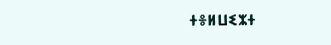ⵜⴻⵍⵡⵉⵣⵜ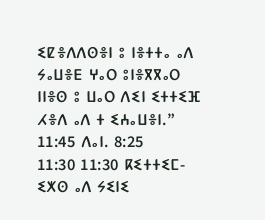ⵉⵇⴻⴷⴷⵙⴻⵏ ⵓ ⵏⴻⵜⵜⴰ ⴰⴷ ⵢⴰⵡⴻⴹ ⵖⴰⵔ ⵓⵏⴻⴳⴳⴰⵔ ⵏⵏⴻⵙ ⵓ ⵡⴰⵔ ⴷⵉⵏ ⵉⵜⵜⵉⴼ ⵃⴻⴷ ⴰⴷ ⵜ ⵉⵄⴰⵡⴻⵏ.” 11:45 ⴷⴰⵏ. 8:25
11:30 11:30 ⴽⵉⵜⵜⵉⵎ-ⵉⵅⵙ ⴰⴷ ⵢⵉⵏⵉ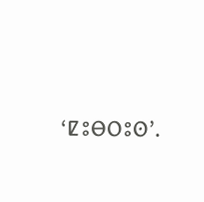‘ⵇⵓⴱⵔⵓⵙ’.